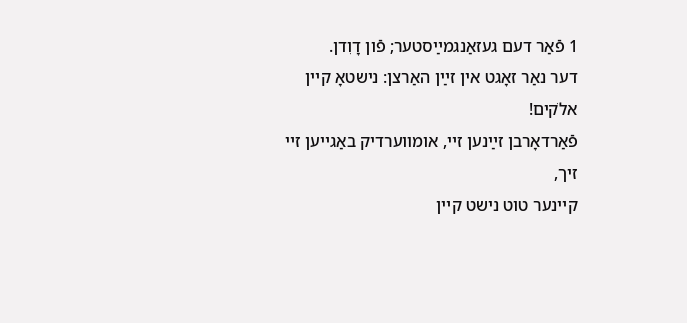1 פֿאַר דעם געזאַנגמײַסטער; פֿון דָוִדן.
דער נאַר זאָגט אין זײַן האַרצן: נישטאָ קײן אלֹקים!
פֿאַרדאָרבן זײַנען זײ, אומװערדיק באַגײען זײ זיך,
קײנער טוט נישט קײן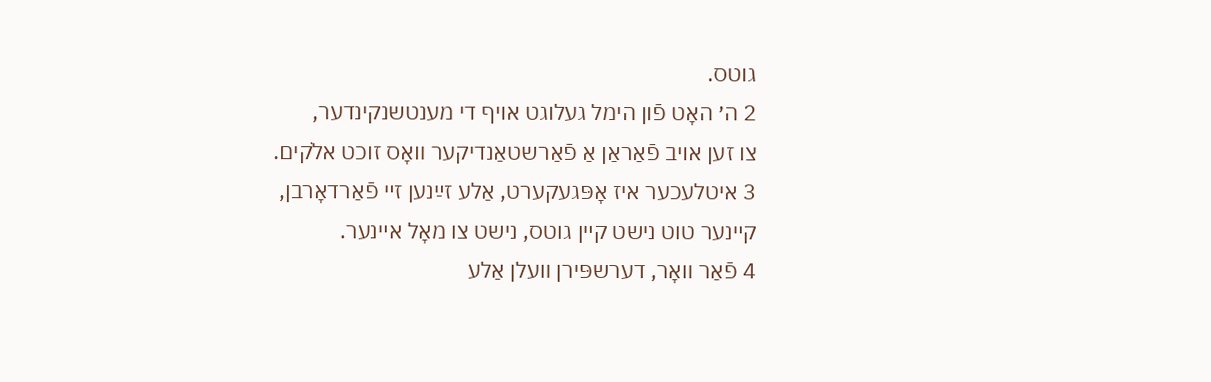גוטס.
2 ה׳ האָט פֿון הימל געלוגט אױף די מענטשנקינדער,
צו זען אױב פֿאַראַן אַ פֿאַרשטאַנדיקער װאָס זוכט אלֹקים.
3 איטלעכער איז אָפּגעקערט, אַלע זײַנען זײ פֿאַרדאָרבן,
קײנער טוט נישט קײן גוטס, נישט צו מאָל אײנער.
4 פֿאַר װאָר, דערשפּירן װעלן אַלע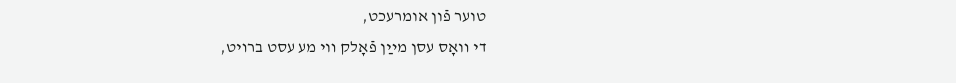טוער פֿון אומרעכט,
די װאָס עסן מײַן פֿאָלק װי מע עסט ברױט,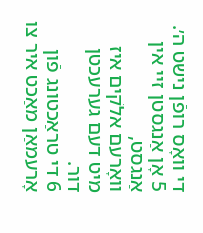די װאָס רופֿן נישט ה׳.
5 אָן אַנגסטן זײ אין אַנגסט,
װאָרעם אלֹקים איז מיט דעם גערעכטן דור.
6 די טראַכטונג פֿון אָרעמאַן מאַכט איר צו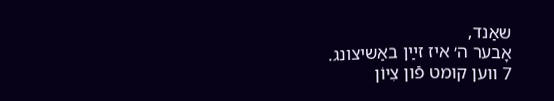שאַנד,
אָבער ה׳ איז זײַן באַשיצונג.
7 װען קומט פֿון צִיוֹן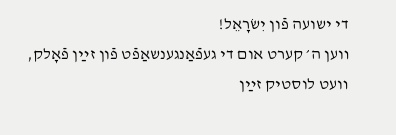די ישועה פֿון יִשׂרָאֵל!
װען ה׳ קערט אום די געפֿאַנגענשאַפֿט פֿון זײַן פֿאָלק,
װעט לוסטיק זײַן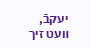יעקבֿ, װעט זיך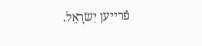פֿרײען יִשׂרָאֵל.